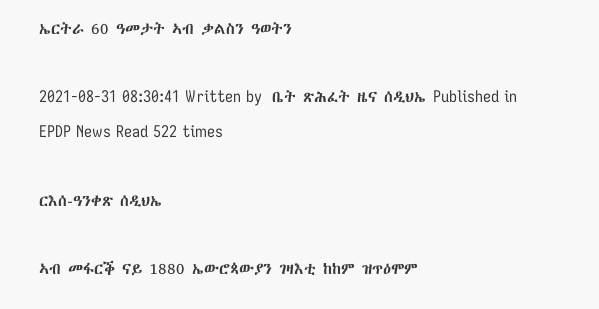ኤርትራ 60 ዓመታት ኣብ ቃልስን ዓወትን

2021-08-31 08:30:41 Written by  ቤት ጽሕፈት ዜና ሰዲህኤ Published in EPDP News Read 522 times

ርእሰ-ዓንቀጽ ሰዲህኤ

ኣብ መፋርቕ ናይ 1880 ኤውሮጳውያን ገዛእቲ ከከም ዝጥዕሞም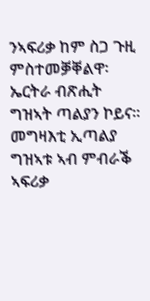ንኣፍሪቃ ከም ስጋ ጉዚ ምስተመቓቐልዋ፡ ኤርትራ ብጽሒት ግዝኣት ጣልያን ኮይና። መግዛእቲ ኢጣልያ ግዝኣቱ ኣብ ምብራቕ ኣፍሪቃ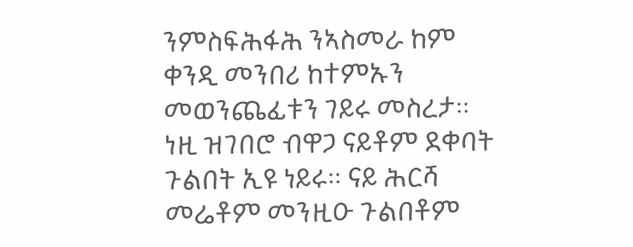ንምስፍሕፋሕ ንኣስመራ ከም ቀንዲ መንበሪ ከተምኡን መወንጨፊቱን ገይሩ መስረታ። ነዚ ዝገበሮ ብዋጋ ናይቶም ደቀባት ጉልበት ኢዩ ነይሩ። ናይ ሕርሻ መሬቶም መንዚዑ ጉልበቶም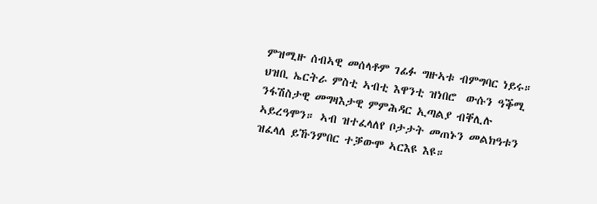ምዝሚዙ ሰብኣዊ መሰላቶም ገፊፉ ግዙኣቱ ብምግባር ነይሩ። ህዝቢ ኤርትራ ምስቲ ኣብቲ እዋንቲ ዝነበሮ  ውሱን ዓቕሚ ንፋሽስታዊ መግዛእታዊ ምምሕዳር ኢጣልያ ብቐሊሉ ኣይረዓሞን። ኣብ ዝተፈላለየ ቦታታት መጠኑን መልክዓቱን ዝፈላለ ይኹንምበር ተቓውሞ ኣርእዩ እዩ።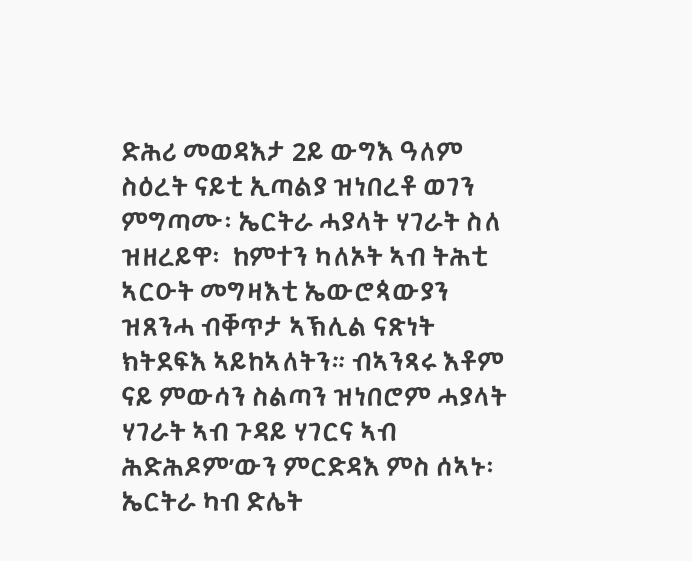ድሕሪ መወዳእታ 2ይ ውግእ ዓለም ስዕረት ናይቲ ኢጣልያ ዝነበረቶ ወገን ምግጣሙ፡ ኤርትራ ሓያላት ሃገራት ስለ ዝዘረይዋ፡  ከምተን ካለኦት ኣብ ትሕቲ ኣርዑት መግዛእቲ ኤውሮጳውያን ዝጸንሓ ብቐጥታ ኣኽሊል ናጽነት ክትደፍእ ኣይከኣለትን። ብኣንጻሩ እቶም ናይ ምውሳን ስልጣን ዝነበሮም ሓያላት ሃገራት ኣብ ጉዳይ ሃገርና ኣብ ሕድሕዶም’ውን ምርድዳእ ምስ ሰኣኑ፡ ኤርትራ ካብ ድሌት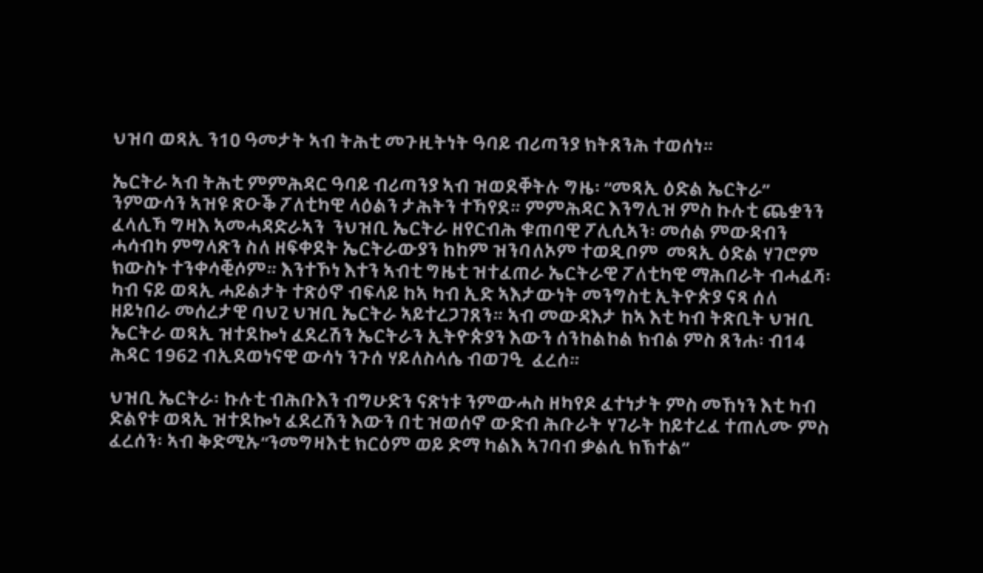ህዝባ ወጻኢ ን10 ዓመታት ኣብ ትሕቲ መጉዚትነት ዓባይ ብሪጣንያ ክትጸንሕ ተወሰነ።

ኤርትራ ኣብ ትሕቲ ምምሕዳር ዓባይ ብሪጣንያ ኣብ ዝወደቐትሉ ግዜ፡ “መጻኢ ዕድል ኤርትራ” ንምውሳን ኣዝዩ ጽዑቕ ፖለቲካዊ ላዕልን ታሕትን ተኻየደ። ምምሕዳር እንግሊዝ ምስ ኩሉቲ ጨቋንን ፈላሊኻ ግዛእ ኣመሓዳድራኣን  ንህዝቢ ኤርትራ ዘየርብሕ ቁጠባዊ ፖሊሲኣን፡ መሰል ምውዳብን ሓሳብካ ምግላጽን ስለ ዘፍቀደት ኤርትራውያን ከከም ዝንባለኦም ተወዲቦም  መጻኢ ዕድል ሃገሮም ክውስኑ ተንቀሳቒሶም። እንተኾነ እተን ኣብቲ ግዜቲ ዝተፈጠራ ኤርትራዊ ፖለቲካዊ ማሕበራት ብሓፈሻ፡ ካብ ናይ ወጻኢ ሓይልታት ተጽዕኖ ብፍላይ ከኣ ካብ ኢድ ኣእታውነት መንግስቲ ኢትዮጵያ ናጻ ሰለ ዘይነበራ መሰረታዊ ባህጊ ህዝቢ ኤርትራ ኣይተረጋገጸን። ኣብ መውዳእታ ከኣ እቲ ካብ ትጽቢት ህዝቢ ኤርትራ ወጻኢ ዝተደኰነ ፈደረሽን ኤርትራን ኢትዮጵያን እውን ሰንከልከል ክብል ምስ ጸንሐ፡ ብ14 ሕዳር 1962 ብኢደወነናዊ ውሳነ ንጉሰ ሃይለስላሴ ብወገዒ  ፈረሰ።

ህዝቢ ኤርትራ፡ ኩሉቲ ብሕቡእን ብግሁድን ናጽነቱ ንምውሓስ ዘካየዶ ፈተነታት ምስ መኸነን እቲ ካብ ድልየቱ ወጻኢ ዝተደኰነ ፈደረሽን እውን በቲ ዝወሰኖ ውድብ ሕቡራት ሃገራት ከይተረፈ ተጠሊሙ ምስ ፈረሰን፡ ኣብ ቅድሚኡ“ንመግዛእቲ ክርዕም ወይ ድማ ካልእ ኣገባብ ቃልሲ ክኽተል”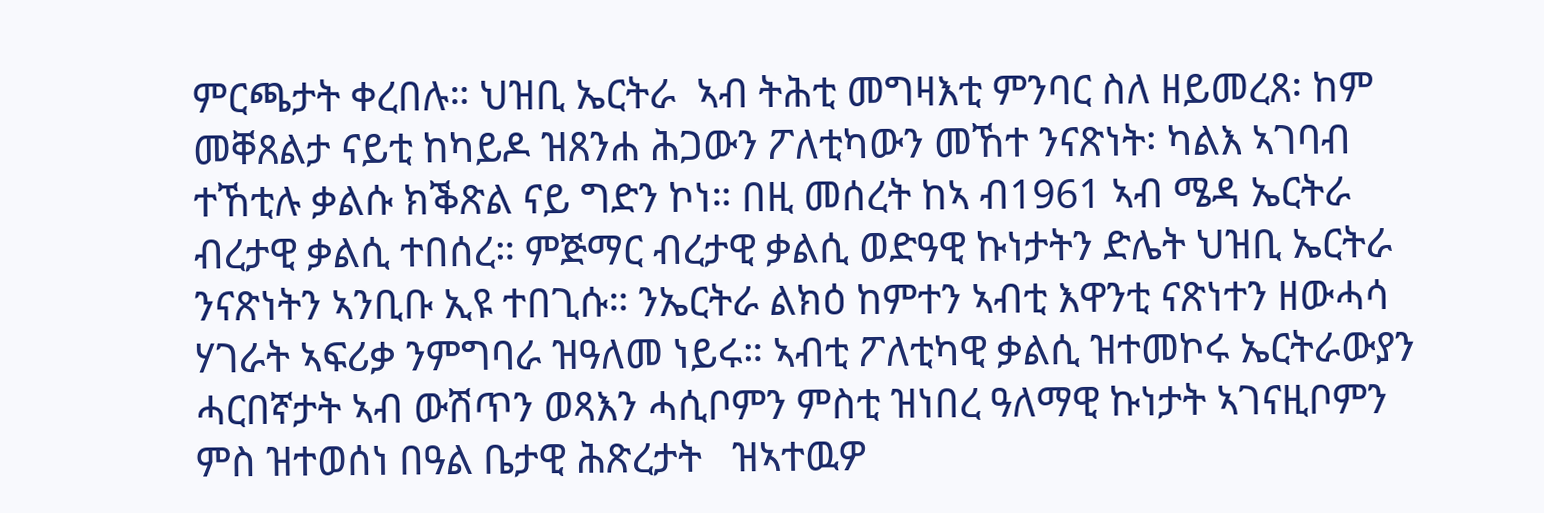ምርጫታት ቀረበሉ። ህዝቢ ኤርትራ  ኣብ ትሕቲ መግዛእቲ ምንባር ስለ ዘይመረጸ፡ ከም መቐጸልታ ናይቲ ከካይዶ ዝጸንሐ ሕጋውን ፖለቲካውን መኸተ ንናጽነት፡ ካልእ ኣገባብ ተኸቲሉ ቃልሱ ክቕጽል ናይ ግድን ኮነ። በዚ መሰረት ከኣ ብ1961 ኣብ ሜዳ ኤርትራ ብረታዊ ቃልሲ ተበሰረ። ምጅማር ብረታዊ ቃልሲ ወድዓዊ ኩነታትን ድሌት ህዝቢ ኤርትራ  ንናጽነትን ኣንቢቡ ኢዩ ተበጊሱ። ንኤርትራ ልክዕ ከምተን ኣብቲ እዋንቲ ናጽነተን ዘውሓሳ ሃገራት ኣፍሪቃ ንምግባራ ዝዓለመ ነይሩ። ኣብቲ ፖለቲካዊ ቃልሲ ዝተመኮሩ ኤርትራውያን ሓርበኛታት ኣብ ውሽጥን ወጻእን ሓሲቦምን ምስቲ ዝነበረ ዓለማዊ ኩነታት ኣገናዚቦምን ምስ ዝተወሰነ በዓል ቤታዊ ሕጽረታት   ዝኣተዉዎ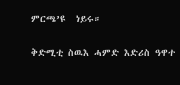ምርጫ’ዩ  ነይሩ።

ቅድሚቲ ስዉእ ሓምድ እድሪስ ዓዋተ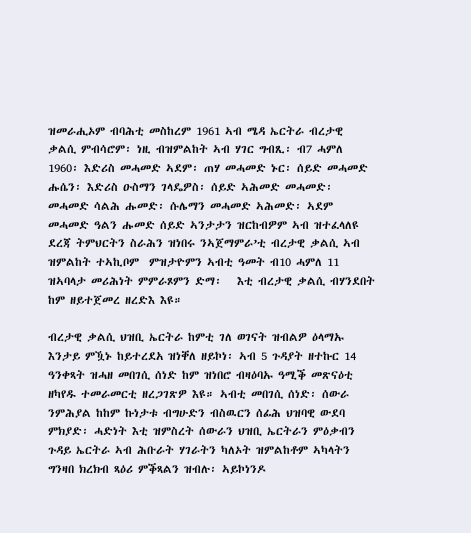ዝመራሒኦም ብባሕቲ መስከረም 1961 ኣብ ሜዳ ኤርትራ ብረታዊ ቃልሲ ምብሳሮም፡ ነዚ ብዝምልከት ኣብ ሃገር ግብጺ፡ ብ7 ሓምለ 1960፡ እድሪስ መሓመድ ኣደም፡ ጠሃ መሓመድ ኑር፡ ሰይድ መሓመድ ሑሴን፡ እድሪስ ዑስማን ገላዴዎስ፡ ሰይድ ኣሕመድ መሓመድ፡ መሓመድ ሳልሕ ሑመድ፡ ሱሌማን መሓመድ ኣሕመድ፡ ኣደም መሓመድ ዓልን ሑመድ ሰይድ ኣንታታን ዝርከብዎም ኣብ ዝተፈላለዩ ደረጃ ትምህርትን ስራሕን ዝነበሩ ንኣጀማምራ’ቲ ብረታዊ ቃልሲ ኣብ ዝምልከት ተኣኪቦም  ምዝታዮምን ኣብቲ ዓመት ብ10 ሓምለ 11 ዝኣባላታ መሪሕነት ምምራጾምን ድማ፡   እቲ ብረታዊ ቃልሲ ብሃንደበት ከም ዘይተጀመረ ዘረድእ እዩ።

ብረታዊ ቃልሲ ህዝቢ ኤርትራ ከምቲ ገለ ወገናት ዝብልዎ ዕላማኡ እንታይ ምዃኑ ከይተረደአ ዝነቐለ ዘይኮነ፡ ኣብ 5 ጉዳያት ዘተኩር 14 ዓንቀጻት ዝሓዘ መበገሲ ሰነድ ከም ዝነበሮ ብዛዕባኡ ዓሚቕ መጽናዕቲ ዘካየዱ ተመራመርቲ ዘረጋገጽዎ እዩ። ኣብቲ መበገሲ ሰነድ፡ ሰውራ ንምሕያል ከከም ኩነታቱ ብግሁድን ብስዉርን ሰፊሕ ህዝባዊ ውደባ ምክያድ፡ ሓድነት እቲ ዝምስረት ሰውራን ህዝቢ ኤርትራን ምዕቃብን ጉዳይ ኤርትራ ኣብ ሕቡራት ሃገራትን ካለኦት ዝምልከቶም ኣካላትን ግንዛበ ክረክብ ጻዕሪ ምቕጻልን ዝብሉ፡ ኣይኮነንዶ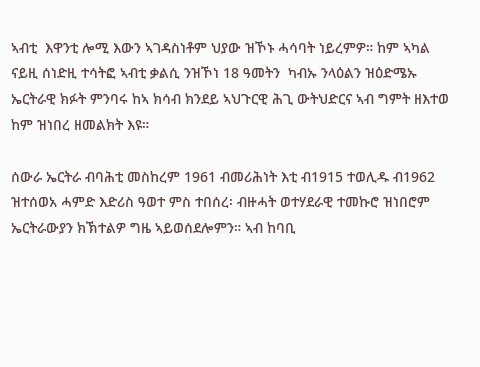ኣብቲ  እዋንቲ ሎሚ እውን ኣገዳስነቶም ህያው ዝኾኑ ሓሳባት ነይረምዎ። ከም ኣካል ናይዚ ሰነድዚ ተሳትፎ ኣብቲ ቃልሲ ንዝኾነ 18 ዓመትን  ካብኡ ንላዕልን ዝዕድሜኡ ኤርትራዊ ክፉት ምንባሩ ከኣ ክሳብ ክንደይ ኣህጉርዊ ሕጊ ውትህድርና ኣብ ግምት ዘእተወ  ከም ዝነበረ ዘመልክት እዩ።

ሰውራ ኤርትራ ብባሕቲ መስከረም 1961 ብመሪሕነት እቲ ብ1915 ተወሊዱ ብ1962 ዝተሰወአ ሓምድ እድሪስ ዓወተ ምስ ተበሰረ፡ ብዙሓት ወተሃደራዊ ተመኩሮ ዝነበሮም ኤርትራውያን ክኽተልዎ ግዜ ኣይወሰደሎምን። ኣብ ከባቢ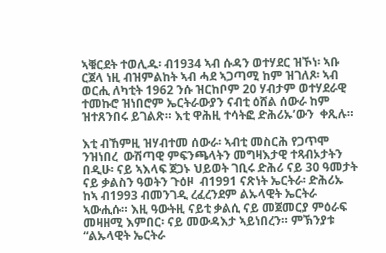ኣቑርደት ተወሊዱ፡ ብ1934 ኣብ ሱዳን ወተሃደር ዝኾነ፡ ኣቡ ርጀላ ነዚ ብዝምልከት ኣብ ሓደ ኣጋጣሚ ከም ዝገለጾ፡ ኣብ ወርሒ ለካቲት 1962 ንሱ ዝርከቦም 20 ሃብታም ወተሃደራዊ ተመኩሮ ዝነበሮም ኤርትራውያን ናብቲ ዕሸል ሰውራ ከም ዝተጸንበሩ ይገልጽ። እቲ ዋሕዚ ተሳትፎ ድሕሪኡ’ውን  ቀጺሉ።

እቲ ብኸምዚ ዝሃብተመ ሰውራ፡ ኣብቲ መስርሕ የጋጥሞ ንዝነበረ  ውሽጣዊ ምፍንጫላትን መግዛእታዊ ተጻብኦታትን በዲሁ፡ ናይ ኣእላፍ ጀጋኑ ህይወት ገቢሩ ድሕሪ ናይ 30 ዓመታት ናይ ቃልስን ዓወትን ጉዕዞ  ብ1991 ናጽነት ኤርትራ፡ ድሕሪኡ ከኣ ብ1993 ብመንገዲ ረፈረንደም ልኡላዊት ኤርትራ ኣውሒሱ። እዚ ዓውትዚ ናይቲ ቃልሲ ናይ መጀመርያ ምዕራፍ መዛዘሚ እምበር፡ ናይ መውዳእታ ኣይነበረን። ምኽንያቱ “ልኡላዊት ኤርትራ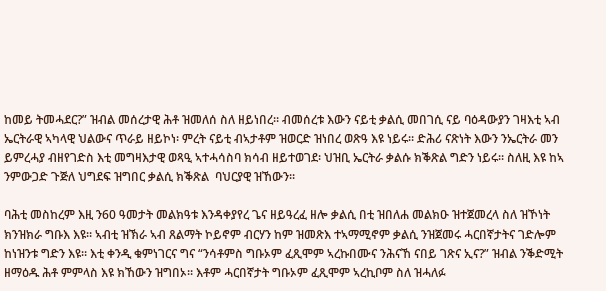ከመይ ትመሓደር?” ዝብል መሰረታዊ ሕቶ ዝመለሰ ስለ ዘይነበረ። ብመሰረቱ እውን ናይቲ ቃልሲ መበገሲ ናይ ባዕዳውያን ገዛእቲ ኣብ ኤርትራዊ ኣካላዊ ህልውና ጥራይ ዘይኮነ፡ ምረት ናይቲ ብኣታቶም ዝወርድ ዝነበረ ወጽዓ እዩ ነይሩ። ድሕሪ ናጽነት እውን ንኤርትራ መን ይምረሓያ ብዘየገድስ እቲ መግዛእታዊ ወጻዒ ኣተሓሳስባ ክሳብ ዘይተወገደ፡ ህዝቢ ኤርትራ ቃልሱ ክቕጽል ግድን ነይሩ። ስለዚ እዩ ከኣ ንምውጋድ ጉጅለ ህግደፍ ዝግበር ቃልሲ ክቕጽል  ባህርያዊ ዝኸውን።

ባሕቲ መስከረም እዚ ን60 ዓመታት መልክዓቱ እንዳቀያየረ ጌና ዘይዓረፈ ዘሎ ቃልሲ በቲ ዝበለሐ መልክዑ ዝተጀመረላ ስለ ዝኾነት ክንዝክራ ግቡእ እዩ። ኣብቲ ዝኽራ ኣብ ጸልማት ኮይኖም ብርሃን ከም ዝመጽእ ተኣማሚኖም ቃልሲ ንዝጀመሩ ሓርበኛታትና ገድሎም ከነዝንቱ ግድን እዩ። እቲ ቀንዲ ቁምነገርና ግና “ንሳቶምስ ግቡኦም ፈጺሞም ኣረኩበሙና ንሕናኸ ናበይ ገጽና ኢና?” ዝብል ንቕድሚት ዘማዕዱ ሕቶ ምምላስ እዩ ክኸውን ዝግበኦ። እቶም ሓርበኛታት ግቡኦም ፈጺሞም ኣረኪቦም ስለ ዝሓለፉ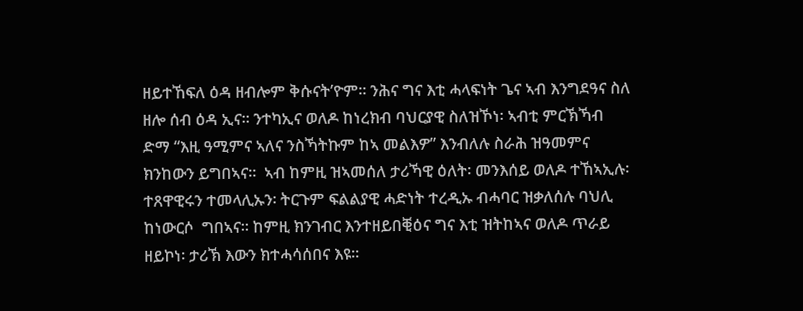ዘይተኸፍለ ዕዳ ዘብሎም ቅሱናት’ዮም። ንሕና ግና እቲ ሓላፍነት ጌና ኣብ እንግደዓና ስለ ዘሎ ሰብ ዕዳ ኢና። ንተካኢና ወለዶ ከነረክብ ባህርያዊ ስለዝኾነ፡ ኣብቲ ምርኽኻብ ድማ “እዚ ዓሚምና ኣለና ንስኻትኩም ከኣ መልእዎ” እንብለሉ ስራሕ ዝዓመምና ክንከውን ይግበኣና።  ኣብ ከምዚ ዝኣመሰለ ታሪኻዊ ዕለት፡ መንእሰይ ወለዶ ተኸኣኢሉ፡ ተጸዋዊሩን ተመላሊኡን፡ ትርጉም ፍልልያዊ ሓድነት ተረዲኡ ብሓባር ዝቃለሰሉ ባህሊ ከነውርሶ  ግበኣና። ከምዚ ክንገብር እንተዘይበቒዕና ግና እቲ ዝትከኣና ወለዶ ጥራይ ዘይኮነ፡ ታሪኽ እውን ክተሓሳሰበና እዩ።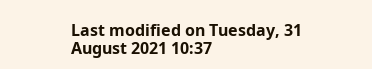Last modified on Tuesday, 31 August 2021 10:37